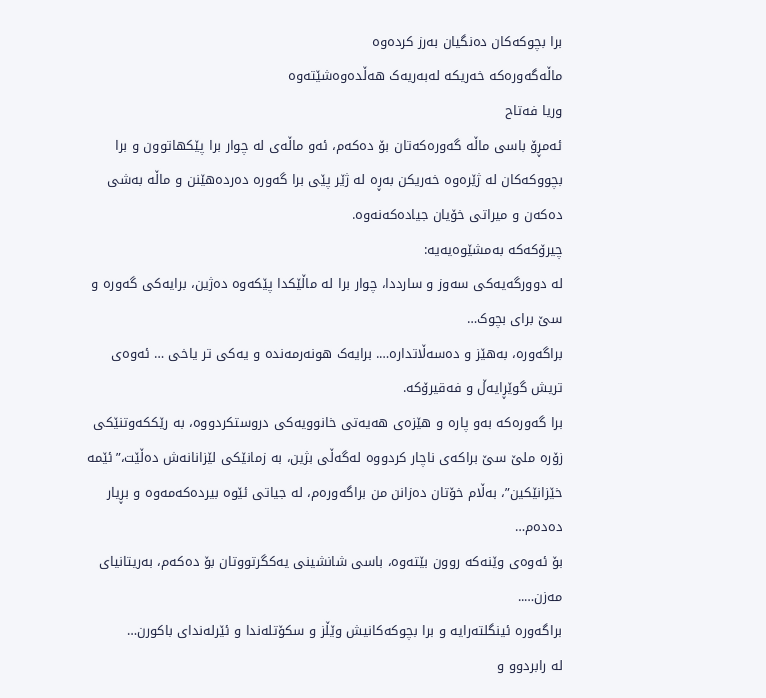برا بچوکەکان دەنگیان بەرز کردەوە
ماڵەگەورەکە خەریکە لەبەریەک هەڵدەوەشێتەوە
وریا فەتاح
ئەمڕۆ باسى ماڵە گەورەکەتان بۆ دەکەم، ئەو ماڵەى لە چوار برا پێکهاتوون و برا بچووکەکان لە ژێرەوە خەریکن بەڕە لە ژێر پێى برا گەورە دەردەهێنن و ماڵە بەشى دەکەن و میراتى خۆیان جیادەکەنەوە.
چیرۆکەکە بەمشێوەیەیە:
لە دوورگەیەکی سەوز و سارددا، چوار برا لە ماڵێکدا پێکەوە دەژین، برایەکى گەورە و سێ براى بچوک…
براگەورە، بەهێز و دەسەڵاتدارە…. برایەک هونەرمەندە و یەکى تر یاخى … ئەوەى تریش گوێڕایەڵ و فەقیرۆکە.
برا گەورەکە بەو پارە و هێزەى هەیەتى خانوویەکى دروستکردووە، بە رێککەوتنێکى زۆرە ملێ سێ براکەى ناچار کردووە لەگەڵى بژین، بە زمانێکى لێزانانەش دەڵێت،”ئێمە خێزانێکین”، بەڵام خۆتان دەزانن من براگەورەم، لە جیاتى ئێوە بیردەکەمەوە و بڕیار دەدەم…
بۆ ئەوەى وێنەکە روون بێتەوە، باسى شانشینى یەکگرتووتان بۆ دەکەم، بەریتانیاى مەزن…..
براگەورە ئینگلتەرایە و برا بچوکەکانیش وێڵز و سکۆتلەندا و ئێرلەنداى باکورن…
لە رابردوو و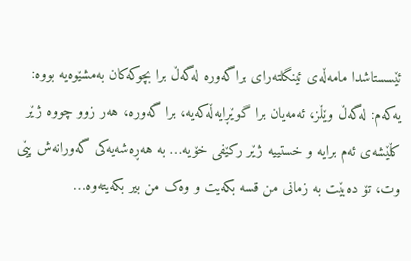ئێسستاشدا مامەڵەى ئینگلتەراى براگەورە لەگەڵ برا بچوکەکان بەمشێوەیە بووە:
یەکەم: لەگەڵ وێڵز، ئەمەیان برا گوێڕایەڵەکەیە، برا گەورە، هەر زوو چووە ژێر کڵێشەى ئەم برایە و خستییە ژێر رکێفى خۆیە… بە هەڕەشەیەکى گەورانەش پێى وت، تۆ دەبێت بە زمانى من قسە بکەیت و وەک من بیر بکەیتەوە…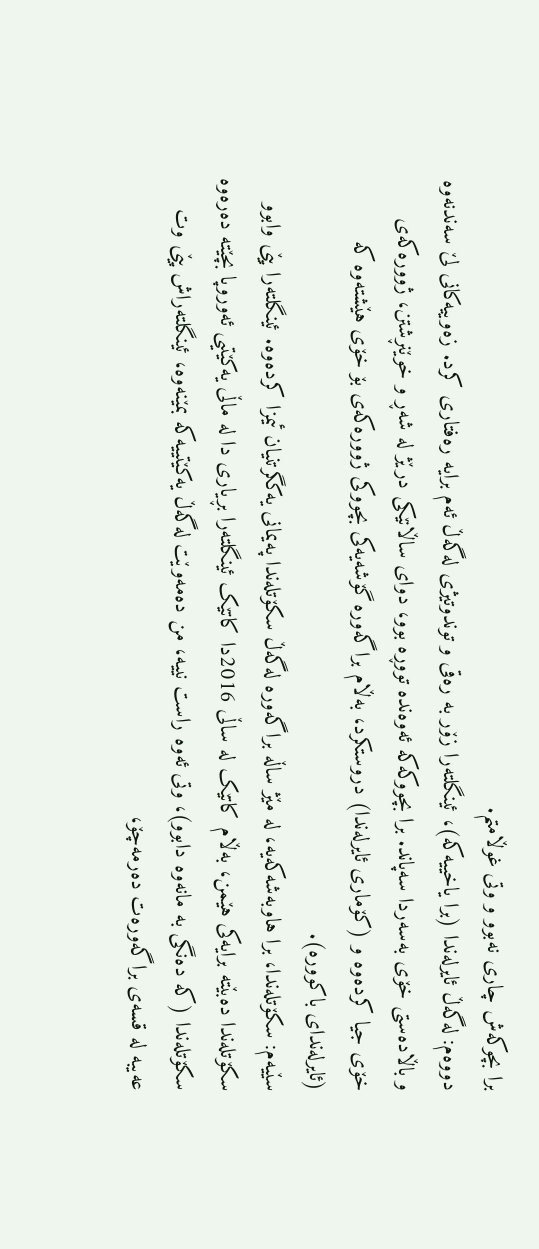برا بچوکەش چارى نەبوو و وتى غوڵامتم.
دووەم: لەگەڵ ئایرلەندا (برا یاخییەکە)، ئینگلتەرا زۆر بە رەقی و توندوتیژی لەگەڵ ئەم برایە رەفتاری کرد. زەوییەکانی لێ سەندنەوە و باڵادەستی خۆی بەسەردا سەپاند. برا بچووکەکە ئەوەندە تووڕە بوو، دوای ساڵانێکی درێژ لە شەڕ و خوێنڕشتن، ژوورەکەی خۆی جیا کردەوە و (کۆماری ئایرلەندا) دروستکرد، بەڵام براگەورە گۆشەیەکی بچووکی ژوورەکەی بۆ خۆی هێشتەوە کە (ئایرلەندای باکوورە).
سێیەم: سکۆتلەندا، برا هاوبەشەکەیە، لە مێژ ساڵە براگەورە لەگەڵ سکۆتلەندا پەیمانی یەکگرتنیان ئیمزا کردەوە. ئینگلتەرا پێی وابوو سکۆتلەندا دەبێتە برایەکى هێمن، بەڵام کاتێک لە ساڵی 2016دا کاتێک ئینگلتەرا بڕیاری دا لە ماڵى یەکێتیی ئەوروپا بچێتە دەرەوە سکۆتلەندا (کە دەنگی بە مانەوە دابوو)، وتى ئەوە راست نییە، من دەمەوێت لەگەڵ یەکێتییەکە بمێنەوە، ئینگلتەراش پێى وت عەیبە لە قسەى براگەورەت دەرمەچۆ،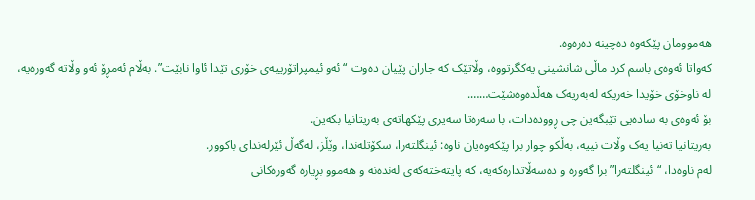هەموومان پێکەوە دەچینە دەرەوە.
کەواتا ئەوەى باسم کرد ماڵى شانشینى یەکگرتووە، وڵاتێک کە جاران پێیان دەوت “ئەو ئیمپراتۆرییەی خۆری تێدا ئاوا نابێت”. بەڵام ئەمڕۆ ئەو وڵاتە گەورەیە، لە ناوخۆی خۆیدا خەریکە لەبەریەک هەڵدەوەشێت…….
بۆ ئەوەی بە سادەیی تێبگەین چی ڕوودەدات، با سەرەتا سەیری پێکهاتەی بەریتانیا بکەین.
بەریتانیا تەنیا یەک وڵات نییە، بەڵکو چوار برا پێکەوەیان ناوە: ئینگلتەرا، سکۆتلەندا، وێڵز، لەگەڵ ئێرلەندای باکوور.
لەم ناوەدا، “ئینگلتەرا” برا گەورە و دەسەڵاتدارەکەیە، کە پایتەختەکەی لەندەنە و هەموو بڕیارە گەورەکانی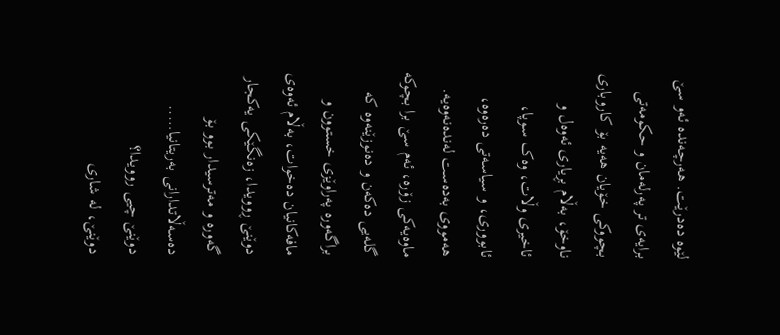لێوە دەدرێت. هەرچەندە ئەو سێ برایەی تر پەرلەمان و حکومەتی بچووکی خۆیان هەیە بۆ کاروباری ناوخۆ، بەڵام بڕیارى ئەوەل و ئاخیرى وڵات، وەک سوپا، ئابووری، و سیاسەتی دەرەوە، هەمووی بەدەست لەندەنەوەیە.
ماوەیەکی زۆرە، ئەم سێ برا بچوکە گلەیى دەکەن و دەنوزێنەوە کە براگەورە پەراوێزی خستوون و مافەکانیان دەخوات، بەڵام ئەوەی دوێنێ ڕوویدا، زەنگێکی یەکجار گەورە و مەترسیدار بوو بۆ دەسەڵاتدارانی بەریتانیا…..
دوێنێ چیى روویدا؟
دوێنێ، لە شاری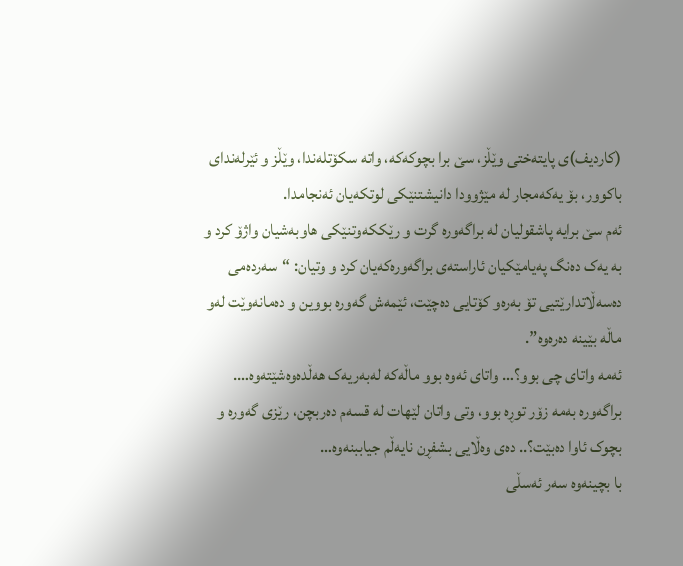(کاردیف)ی پایتەختی وێڵز، سێ برا بچوکەکە، واتە سکۆتلەندا، وێڵز و ئێرلەندای باکوور، بۆ یەکەمجار لە مێژوودا دانیشتنێکی لوتکەیان ئەنجامدا.
ئەم سێ برایە پاشقولیان لە براگەورە گرت و رێککەوتنێکی هاوبەشیان واژۆ کرد و بە یەک دەنگ پەیامێکیان ئاراستەی براگەورەکەیان کرد و وتیان: “سەردەمی دەسەڵاتدارێتیی تۆ بەرەو کۆتایی دەچێت، ئێمەش گەورە بووین و دەمانەوێت لەو ماڵە بێینە دەرەوە”.
ئەمە واتاى چى بوو؟… واتاى ئەوە بوو ماڵەکە لەبەریەک هەڵدەوەشێتەوە…. براگەورە بەمە زۆر توڕە بوو، وتى واتان لێهات لە قسەم دەربچن، رێزى گەورە و بچوک ئاوا دەبێت؟.. دەى وەڵایى بشفڕن نایەڵم جیاببنەوە…
با بچینەوە سەر ئەسڵى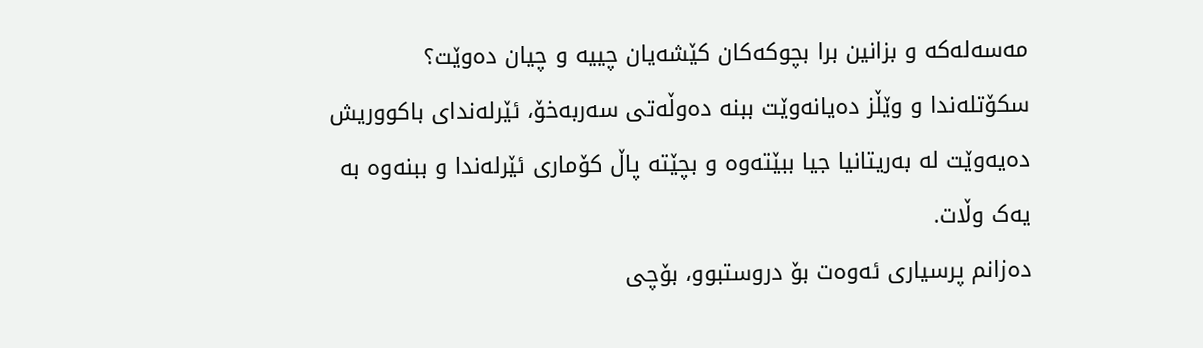مەسەلەکە و بزانین برا بچوکەکان کێشەیان چییە و چیان دەوێت؟
سکۆتلەندا و وێڵز دەیانەوێت ببنە دەوڵەتی سەربەخۆ، ئێرلەندای باکووریش دەیەوێت لە بەریتانیا جیا ببێتەوە و بچێتە پاڵ کۆماری ئێرلەندا و ببنەوە بە یەک وڵات.
دەزانم پرسیارى ئەوەت بۆ دروستبوو، بۆچى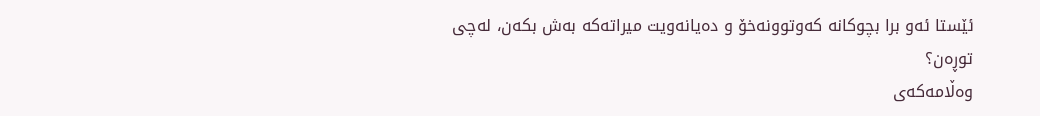ئێستا ئەو برا بچوکانە کەوتوونەخۆ و دەیانەویت میراتەکە بەش بکەن، لەچى توڕەن؟
وەڵامەکەى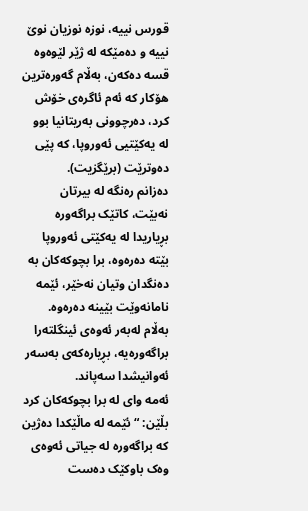قورس نییە، نوزە نوزیان نوێ نییە و دەمێکە لە ژێر لێوەوە قسە دەکەن، بەڵام گەورەترین هۆکار کە ئەم ئاگرەی خۆش کرد، دەرچوونی بەریتانیا بوو لە یەکێتیی ئەوروپا، کە پێی دەوترێت (برێگزیت).
دەزانم رەنگە لە بیرتان نەبێت، کاتێک براگەورە بڕیاریدا لە یەکێتی ئەوروپا بێتە دەرەوە، برا بچوکەکان بە دەنگدان وتیان نەخێر، ئێمە نامانەوێت بێینە دەرەوە. بەڵام لەبەر ئەوەی ئینگلتەرا براگەورەیە، بڕیارەکەی بەسەر ئەوانیشدا سەپاند.
ئەمە واى لە برا بچوکەکان کرد بڵێن: “ئێمە لە ماڵێکدا دەژین کە براگەورە لە جیاتى ئەوەى وەک باوکێک دەست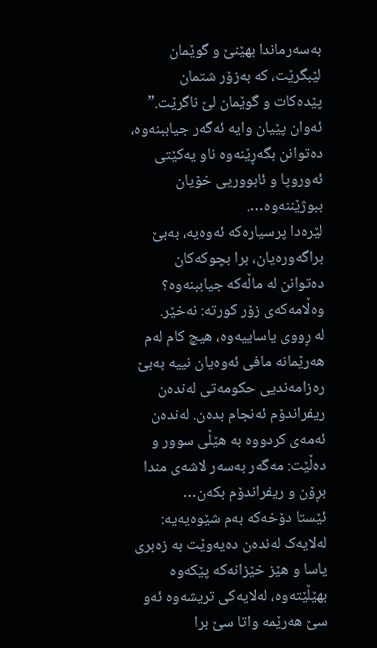بەسەرماندا بهێنێ و گوێمان لێبگرێت، کە بەزۆر شتمان پێدەکات و گوێمان لێ ناگرێت.” ئەوان پێیان وایە ئەگەر جیاببنەوە، دەتوانن بگەڕێنەوە ناو یەکێتی ئەوروپا و ئابووریی خۆیان ببوژێننەوە….
لێرەدا پرسیارەکە ئەوەیە، بەبێ براگەورەیان، برا بچوکەکان دەتوانن لە ماڵەکە جیاببنەوە؟
وەڵامەکەی زۆر کورتە: نەخێر.
لە ڕووی یاساییەوە، هیچ کام لەم هەرێمانە مافی ئەوەیان نییە بەبێ رەزامەندیی حکومەتی لەندەن ریفراندۆم ئەنجام بدەن. لەندەن ئەمەی کردووە بە هێڵی سوور و دەڵێت: مەگەر بەسەر لاشەى مندا بڕۆن و ریفراندۆم بکەن…
ئێستا دۆخەکە بەم شێوەیەیە: لەلایەک لەندەن دەیەوێت بە زەبری یاسا و هێز خێزانەکە پێکەوە بهێڵێتەوە، لەلایەکی تریشەوە ئەو سێ هەرێمە واتا سێ برا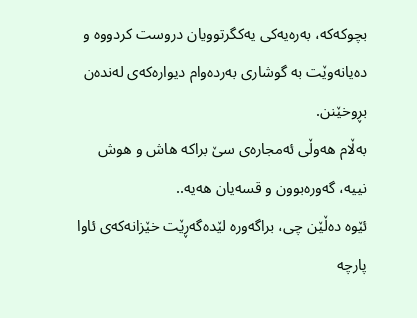بچوکەکە، بەرەیەکی یەکگرتوویان دروست کردووە و دەیانەوێت بە گوشاری بەردەوام دیوارەکەی لەندەن بڕوخێنن.
بەڵام هەوڵى ئەمجارەى سێ براکە هاش و هوش نییە، گەورەبوون و قسەیان هەیە..
ئێوە دەڵێن چى، براگەورە لێدەگەڕێت خێزانەکەى ئاوا پارچە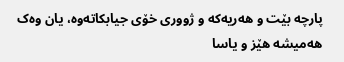پارچە بێت و هەریەکە و ژوورى خۆى جیابکاتەوە، یان وەک هەمیشە هێز و یاسا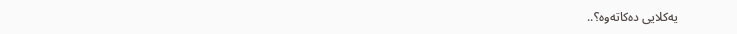یەکلایى دەکاتەوە؟..